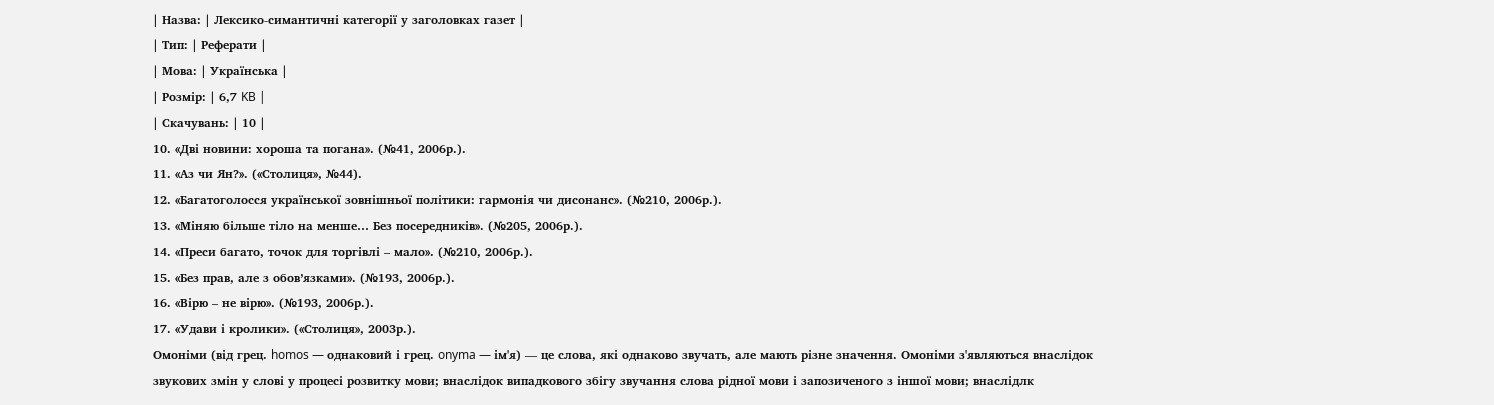| Назва: | Лексико-симантичні категорії у заголовках газет |
| Тип: | Реферати |
| Мова: | Українська |
| Розмiр: | 6,7 KB |
| Скачувань: | 10 |
10. «Дві новини: хороша та погана». (№41, 2006р.).
11. «Аз чи Ян?». («Столиця», №44).
12. «Багатоголосся української зовнішньої політики: гармонія чи дисонанс». (№210, 2006р.).
13. «Міняю більше тіло на менше… Без посередників». (№205, 2006р.).
14. «Преси багато, точок для торгівлі – мало». (№210, 2006р.).
15. «Без прав, але з обов’язками». (№193, 2006р.).
16. «Вірю – не вірю». (№193, 2006р.).
17. «Удави і кролики». («Столиця», 2003р.).
Омоніми (від грец. homos — однаковий і грец. onyma — ім'я) — це слова, які однаково звучать, але мають різне значення. Омоніми з'являються внаслідок звукових змін у слові у процесі розвитку мови; внаслідок випадкового збігу звучання слова рідної мови і запозиченого з іншої мови; внаслідлк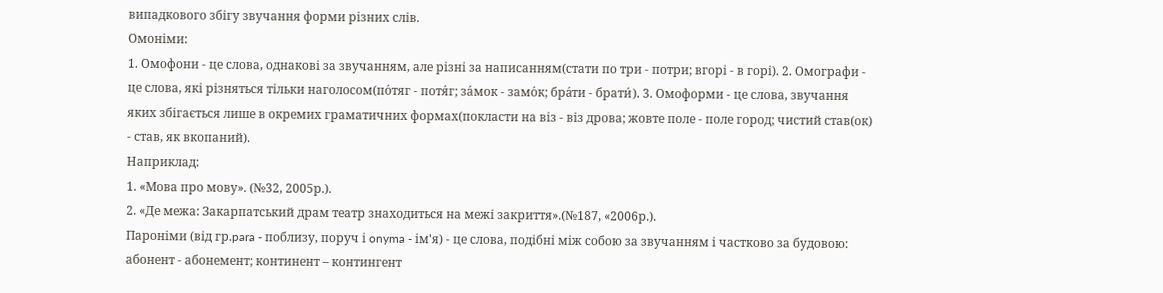випадкового збігу звучання форми різних слів.
Омоніми:
1. Омофони - це слова, однакові за звучанням, але різні за написанням(стати по три - потри; вгорі - в горі). 2. Омографи - це слова, які різняться тільки наголосом(по́тяг - потя́г; за́мок - замо́к; бра́ти - брати́). 3. Омоформи - це слова, звучання яких збігається лише в окремих граматичних формах(покласти на віз - віз дрова; жовте поле - поле город; чистий став(ок) - став, як вкопаний).
Наприклад:
1. «Мова про мову». (№32, 2005р.).
2. «Де межа: Закарпатський драм театр знаходиться на межі закриття».(№187, «2006р.).
Пароніми (від гр.para - поблизу, поруч і onyma - ім'я) - це слова, подібні між собою за звучанням і частково за будовою: абонент - абонемент; континент – контингент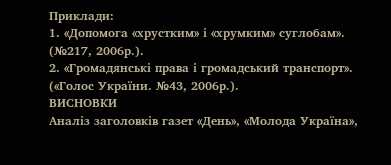Приклади:
1. «Допомога «хрустким» і «хрумким» суглобам». (№217, 2006р.).
2. «Громадянські права і громадський транспорт». («Голос України. №43, 2006р.).
ВИСНОВКИ
Аналіз заголовків газет «День», «Молода Україна»,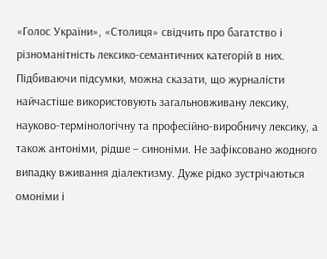«Голос України», «Столиця» свідчить про багатство і різноманітність лексико-семантичних категорій в них. Підбиваючи підсумки, можна сказати, що журналісти найчастіше використовують загальновживану лексику, науково-термінологічну та професійно-виробничу лексику, а також антоніми, рідше – синоніми. Не зафіксовано жодного випадку вживання діалектизму. Дуже рідко зустрічаються омоніми і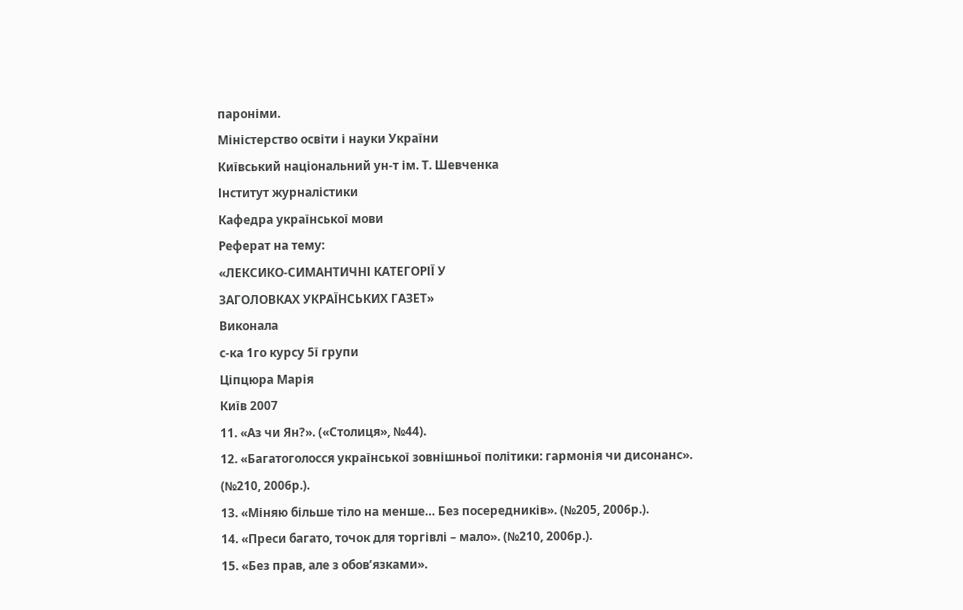пароніми.
Міністерство освіти і науки України
Київський національний ун-т ім. Т. Шевченка
Інститут журналістики
Кафедра української мови
Реферат на тему:
«ЛЕКСИКО-СИМАНТИЧНІ КАТЕГОРІЇ У
ЗАГОЛОВКАХ УКРАЇНСЬКИХ ГАЗЕТ»
Виконала
с-ка 1го курсу 5ї групи
Ціпцюра Марія
Київ 2007
11. «Аз чи Ян?». («Столиця», №44).
12. «Багатоголосся української зовнішньої політики: гармонія чи дисонанс». (№210, 2006р.).
13. «Міняю більше тіло на менше… Без посередників». (№205, 2006р.).
14. «Преси багато, точок для торгівлі – мало». (№210, 2006р.).
15. «Без прав, але з обов’язками».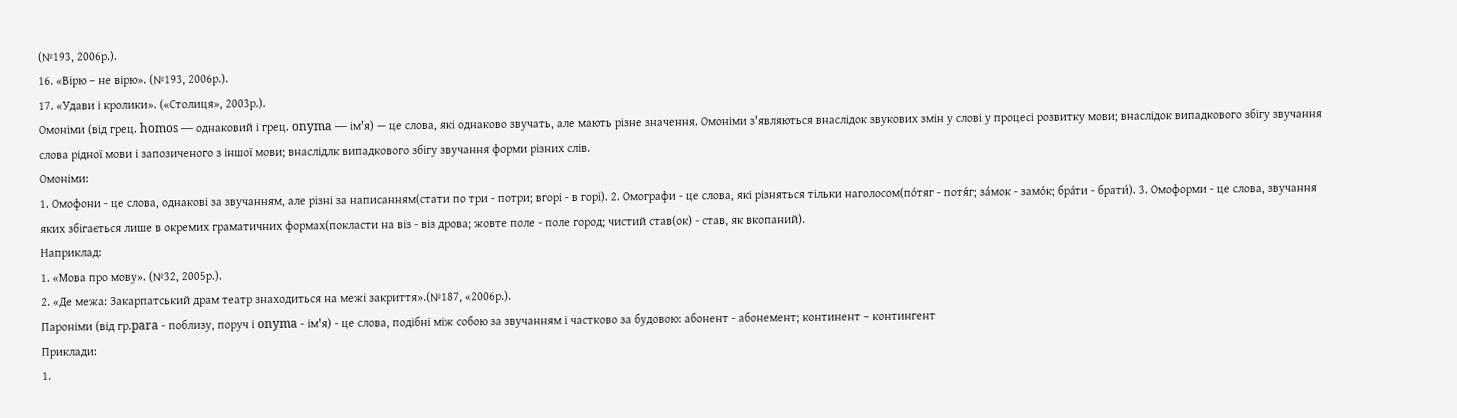(№193, 2006р.).
16. «Вірю – не вірю». (№193, 2006р.).
17. «Удави і кролики». («Столиця», 2003р.).
Омоніми (від грец. homos — однаковий і грец. onyma — ім'я) — це слова, які однаково звучать, але мають різне значення. Омоніми з'являються внаслідок звукових змін у слові у процесі розвитку мови; внаслідок випадкового збігу звучання слова рідної мови і запозиченого з іншої мови; внаслідлк випадкового збігу звучання форми різних слів.
Омоніми:
1. Омофони - це слова, однакові за звучанням, але різні за написанням(стати по три - потри; вгорі - в горі). 2. Омографи - це слова, які різняться тільки наголосом(по́тяг - потя́г; за́мок - замо́к; бра́ти - брати́). 3. Омоформи - це слова, звучання яких збігається лише в окремих граматичних формах(покласти на віз - віз дрова; жовте поле - поле город; чистий став(ок) - став, як вкопаний).
Наприклад:
1. «Мова про мову». (№32, 2005р.).
2. «Де межа: Закарпатський драм театр знаходиться на межі закриття».(№187, «2006р.).
Пароніми (від гр.para - поблизу, поруч і onyma - ім'я) - це слова, подібні між собою за звучанням і частково за будовою: абонент - абонемент; континент – контингент
Приклади:
1.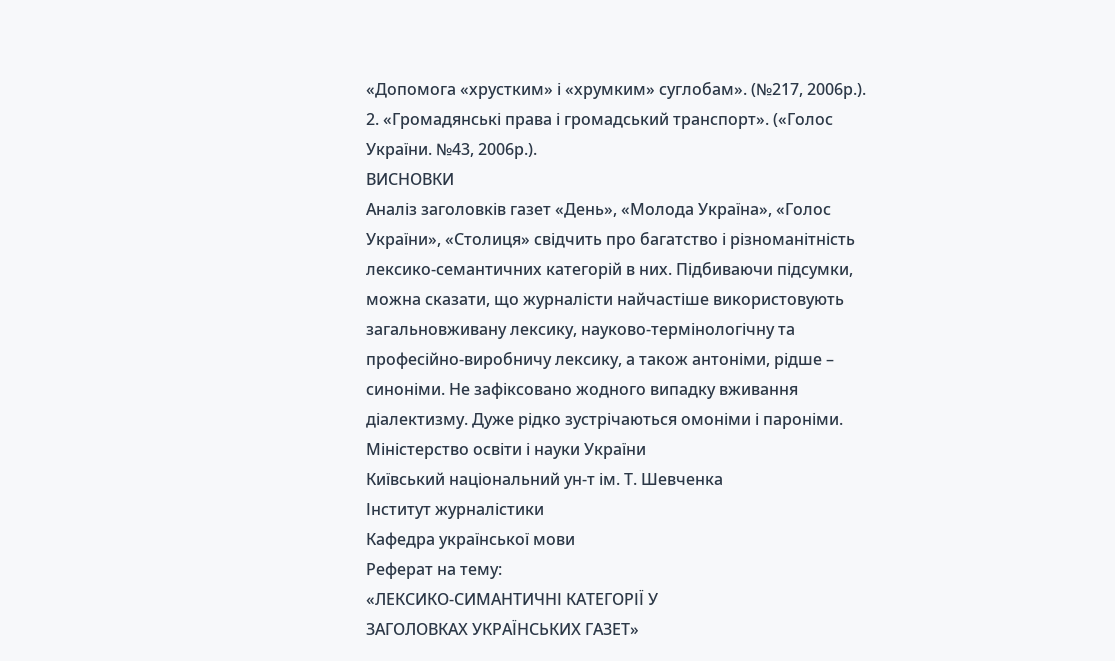«Допомога «хрустким» і «хрумким» суглобам». (№217, 2006р.).
2. «Громадянські права і громадський транспорт». («Голос України. №43, 2006р.).
ВИСНОВКИ
Аналіз заголовків газет «День», «Молода Україна», «Голос України», «Столиця» свідчить про багатство і різноманітність лексико-семантичних категорій в них. Підбиваючи підсумки, можна сказати, що журналісти найчастіше використовують загальновживану лексику, науково-термінологічну та професійно-виробничу лексику, а також антоніми, рідше – синоніми. Не зафіксовано жодного випадку вживання діалектизму. Дуже рідко зустрічаються омоніми і пароніми.
Міністерство освіти і науки України
Київський національний ун-т ім. Т. Шевченка
Інститут журналістики
Кафедра української мови
Реферат на тему:
«ЛЕКСИКО-СИМАНТИЧНІ КАТЕГОРІЇ У
ЗАГОЛОВКАХ УКРАЇНСЬКИХ ГАЗЕТ»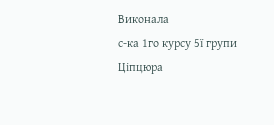Виконала
с-ка 1го курсу 5ї групи
Ціпцюра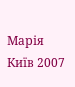Марія
Київ 2007